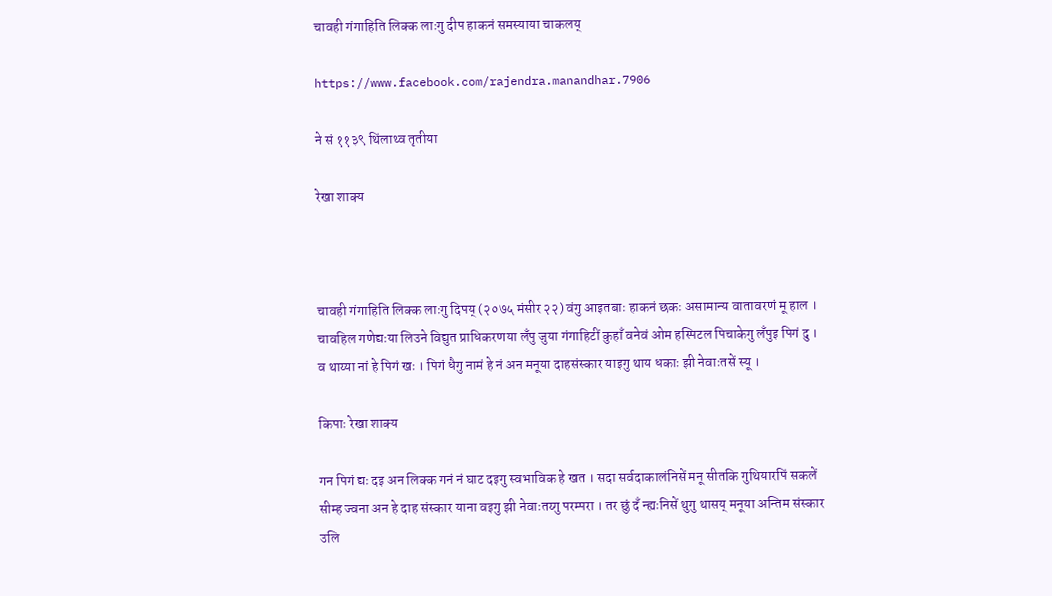चावही गंगाहिति लिक्क लाःगु दीप हाकनं समस्याया चाकलय्

https://www.facebook.com/rajendra.manandhar.7906

ने सं ११३९ थिंलाथ्व तृतीया

रेखा शाक्य



चावही गंगाहिति लिक्क लाःगु दिपय् (२०७५ मंसीर २२) वंगु आइतबाः हाकनं छकः असामान्य वातावरण‌ं मू हाल ।  चावहिल गणेद्यःया लिउने विद्युत प्राधिकरणया लँपु जुया गंगाहिटीं कुहाँ वनेवं ओम हस्पिटल पिचाकेगु लँपुइ पिगं दु ।  व थाय्या नां हे पिगं खः । पिगं धैगु नामं हे नं अन मनूया दाहसंस्कार याइगु थाय धकाः झी नेवाःतसें स्यू ।

किपाः रेखा शाक्य

गन पिगं द्यः दइ अन लिक्क गनं नं घाट दइगु स्वभाविक हे खत । सदा सर्वदाकालंनिसें मनू सीतकि गुथियारपिं सकलें सीम्ह ज्वना अन हे दाह संस्कार याना वइगु झी नेवाःतय्गु परम्परा । तर छुं दँ न्ह्यःनिसें थुगु थासय् मनूया अन्तिम संस्कार उलि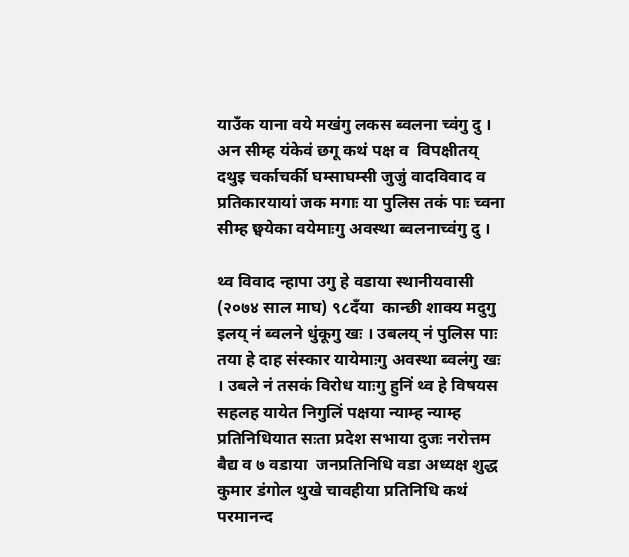याउँक याना वये मखंगु लकस ब्वलना च्वंगु दु । अन सीम्ह यंकेवं छगू कथं पक्ष व  विपक्षीतय् दथुइ चर्काचर्की घम्साघम्सी जुजुं वादविवाद व प्रतिकारयायां जक मगाः या पुलिस तकं पाः च्वना सीम्ह छ्वयेका वयेमाःगु अवस्था ब्वलनाच्वंगु दु ।

थ्व विवाद न्हापा उगु हे वडाया स्थानीयवासी (२०७४ साल माघ) ९८दँया  कान्छी शाक्य मदुगु इलय् नं ब्वलने धुंकूगु खः । उबलय् नं पुलिस पाः तया हे दाह संस्कार यायेमाःगु अवस्था ब्वलंगु खः । उबले नं तसकं विरोध याःगु हुनिं थ्व हे विषयस सहलह यायेत निगुलिं पक्षया न्याम्ह न्याम्ह प्रतिनिधियात सःता प्रदेश सभाया दुजः नरोत्तम बैद्य व ७ वडाया  जनप्रतिनिधि वडा अध्यक्ष शुद्ध कुमार डंगोल थुखे चावहीया प्रतिनिधि कथं परमानन्द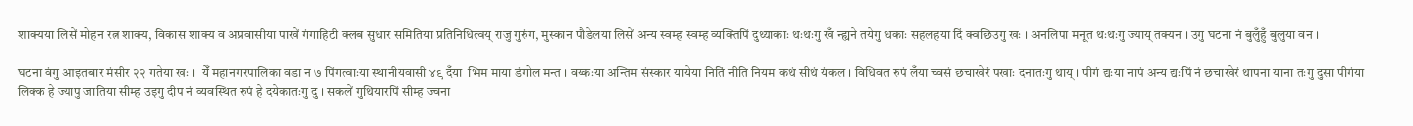शाक्यया लिसें मोहन रत्न शाक्य, विकास शाक्य व अप्रवासीया पाखें गंगाहिटी क्लब सुधार समितिया प्रतिनिधित्वय् राजु गुरुंग, मुस्कान पौडेलया लिसें अन्य स्वम्ह स्वम्ह व्यक्तिपिं दुथ्याकाः थःथःगु खँ न्ह्यने तयेगु धकाः सहलहया दिं क्वछिउगु खः । अनलिपा मनूत थःथःगु ज्याय् तक्यन । उगु घटना नं बुलुँहुँ बुलुया वन ।

घटना वंगु आइतबार मंसीर २२ गतेया खः ।  येँ महानगरपालिका वडा न ७ पिंगत्वाःया स्थानीयवासी ४९ दँया  भिम माया डंगोल मन्त । वय्कःया अन्तिम संस्कार यायेया नितिं नीति नियम कथं सीथं यंकल । विधिवत रुपं लँया च्वसं छचाखेरं पखाः दनातःगु थाय् । पीगं द्यःया नापं अन्य द्यःपिं नं छचाखेरं थापना याना तःगु दुसा पीगंया लिक्क हे ज्यापु जातिया सीम्ह उइगु दीप नं व्यवस्थित रुपं हे दयेकातःगु दु । सकलें गुथियारपिं सीम्ह ज्वना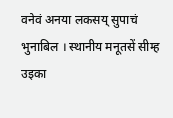वनेवं अनया लकसय् सुपाचं भुनाबिल । स्थानीय मनूतसें सीम्ह उइका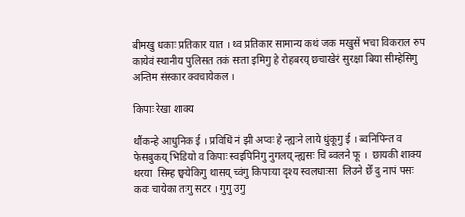बीमखु धकाः प्रतिकार यात । थ्व प्रतिकार सामान्य कथं जक मखुसें भचा विकराल रुप कायेवं स्थानीय पुलिसत तकं सःता इमिगु हे रोहबरय् छचाखेरं सुरक्षा बिया सीम्हेसिगु अन्तिम संस्कार क्वचायेकल ।

किपाः रेखा शाक्य

थौंकन्हे आधुनिक ई । प्रविधिं नं झी अप्वः हे न्ह्यःने लाये धुंकूगु ई । ब्वनिपिन्त व फेसबुकय् भिडियो व किपाः स्वइपिनिगु नुगलय् न्ह्यसः चिं ब्वलने फू ।  छायकी शाक्य थरया  सिम्ह छ्वयेकिगु थासय् च्वंगु किपाःया दृश्य स्वलधाःसा  लिउने छेँ दु नापं पसः कवः चायेका तःगु सटर । गुगु उगु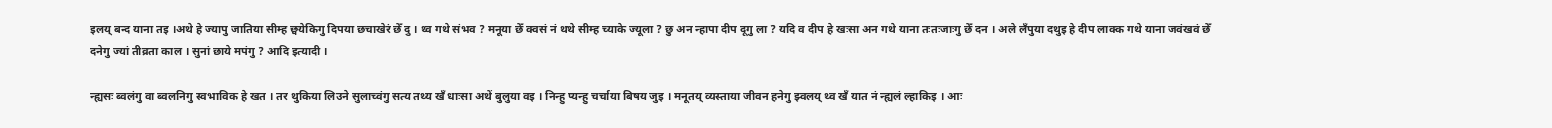इलय् बन्द याना तइ ।अथे हे ज्यापु जातिया सीम्ह छ्वयेकिगु दिपया छचाखेरं छेँ दु । थ्व गथे संभव ? मनूया छेँ क्वसं नं थथे सीम्ह च्याके ज्यूला ? छु अन न्हापा दीप दूगु ला ? यदि व दीप हे खःसा अन गथे याना तःतःजाःगु छेँ दन । अले लँपुया दथुइ हे दीप लाक्क गथे याना जवंखवं छेँ दनेगु ज्यां तीव्रता काल । सुनां छाये मपंगु ? आदि इत्यादी ।

न्ह्यसः ब्वलंगु वा ब्वलनिगु स्वभाविक हे खत । तर थुकिया लिउने सुलाच्वंगु सत्य तथ्य खँ धाःसा अथें बुलुया वइ । निन्हु प्यन्हु चर्चाया बिषय जुइ । मनूतय् व्यस्ताया जीवन हनेगु झ्वलय् थ्व खँ यात नं न्ह्यलं ल्हाकिइ । आः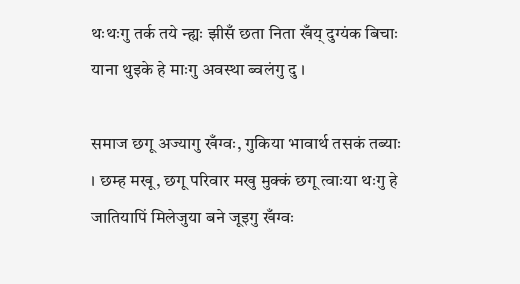थःथःगु तर्क तये न्ह्यः झीसँ छता निता खँय् दुग्यंक बिचाः याना थुइके हे माःगु अवस्था ब्वलंगु दु ।

समाज छगू अज्यागु खँग्वः, गुकिया भावार्थ तसकं तब्याः । छम्ह मखू, छगू परिवार मखु मुक्कं छगू त्वाःया थःगु हे जातियापिं मिलेजुया बने जूइगु खँग्वः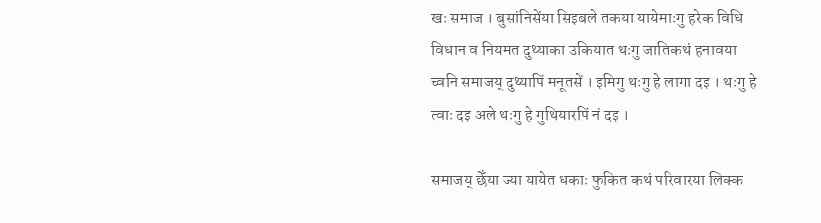खः समाज । बुसांनिसेंया सिइबले तकया यायेमाःगु हरेक विधि विधान व नियमत दुथ्याका उकियात थःगु जातिकथं हनावया च्वनि समाजय् दुथ्यापिं मनूतसें । इमिगु थःगु हे लागा दइ । थःगु हे त्वाः दइ अले थःगु हे गुथियारपिं नं दइ ।

समाजय् छेँया ज्या यायेत धकाः फुकित कथं परिवारया लिक्क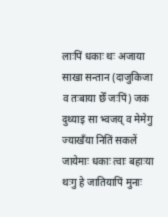लाःपिं धकाः थः अजाया साखा सन्तान (दाजुकिजा व तःबाया छेँ जःपिं) जक दुथ्याइ सा भ्वजय् व मेमेगु ज्याखँया नितिं सकलें जायेमाः धकाः त्वाः बहाःया थःगु हे जातियापिं मुनाः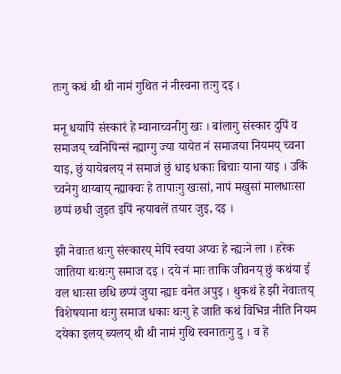तःगु कथं थी थी नामं गुथित नं नीस्वना तःगु दइ ।

मनू धयापिं संस्कारं हे म्वानाच्वनीगु खः । बांलागु संस्कार दुपिं व समाजय् च्वनिपिन्सं न्ह्याग्गु ज्या यायेत नं समाजया नियमय् च्वना याइ, छुं यायेबलय् नं समाजं छुं धाइ धकाः बिचाः याना याइ । उकिं च्वनेगु थाय्बाय् न्ह्याक्वः हे तापाःगु खःसां, नापं मखुसां मालधाःसा छप्पं छधी जुइत इपिं न्हयाबलें तयार जुइ, दइ ।

झी नेवाःत थःगु संस्कारय् मेपिं स्वया अप्वः हे न्ह्यःने ला । हरेक जातिया थःथःगु समाज दइ । दये नं माः ताकि जीवनय् छुं कथंया ई वल धाःसा छधि छप्पं जुया न्ह्याः वनेत अपुइ । थुकथं हे झी नेवाःतय् विशेषयाना थःगु समाज धकाः थःगु हे जाति कथं विभिन्न नीति नियम दयेका इलय् ब्यलय् थी थी नामं गुथि स्वनातःगु दु । व हे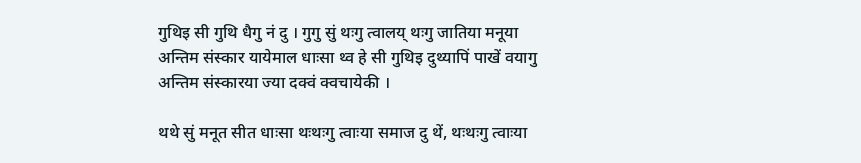गुथिइ सी गुथि धैगु नं दु । गुगु सुं थःगु त्वालय् थःगु जातिया मनूया अन्तिम संस्कार यायेमाल धाःसा थ्व हे सी गुथिइ दुथ्यापिं पाखें वयागु अन्तिम संस्कारया ज्या दक्वं क्वचायेकी ।

थथे सुं मनूत सीत धाःसा थःथःगु त्वाःया समाज दु थें, थःथःगु त्वाःया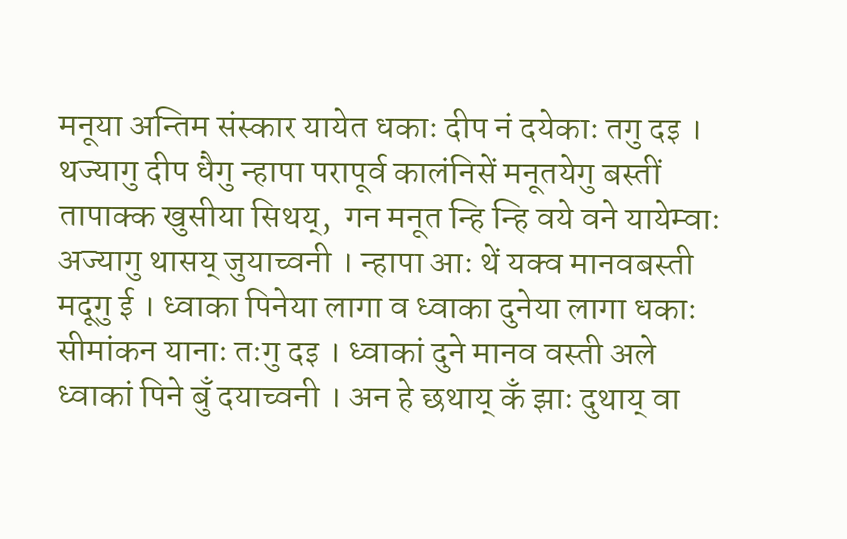मनूया अन्तिम संस्कार यायेत धकाः दीप नं दयेकाः तगु दइ । थज्यागु दीप धैगु न्हापा परापूर्व कालंनिसें मनूतयेगु बस्तीं तापाक्क खुसीया सिथय्,  गन मनूत न्हि न्हि वये वने यायेम्वाः अज्यागु थासय् जुयाच्वनी । न्हापा आः थें यक्व मानवबस्ती मदूगु ई । ध्वाका पिनेया लागा व ध्वाका दुनेया लागा धकाः सीमांकन यानाः तःगु दइ । ध्वाकां दुने मानव वस्ती अले ध्वाकां पिने बुँ दयाच्वनी । अन हे छथाय् कँ झाः दुथाय् वा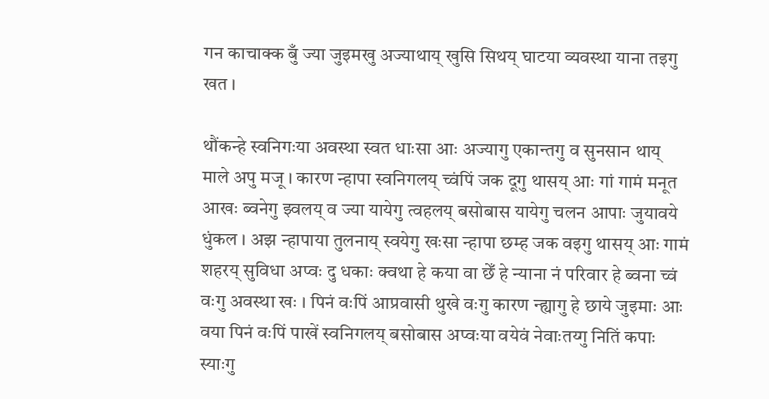गन काचाक्क बुँ ज्या जुइमखु अज्याथाय् खुसि सिथय् घाटया व्यवस्था याना तइगु खत ।

थौंकन्हे स्वनिगःया अवस्था स्वत धाःसा आः अज्यागु एकान्तगु व सुनसान थाय् माले अपु मजू । कारण न्हापा स्वनिगलय् च्वंपिं जक दूगु थासय् आः गां गामं मनूत आखः ब्वनेगु झ्वलय् व ज्या यायेगु त्वहलय् बसोबास यायेगु चलन आपाः जुयावये धुंकल । अझ न्हापाया तुलनाय् स्वयेगु खःसा न्हापा छम्ह जक वइगु थासय् आः गामं शहरय् सुविधा अप्वः दु धकाः क्वथा हे कया वा छेँ हे न्याना नं परिवार हे ब्वना च्वं वःगु अवस्था खः । पिनं वःपिं आप्रवासी थुखे वःगु कारण न्ह्यागु हे छाये जुइमाः आः वया पिनं वःपिं पाखें स्वनिगलय् बसोबास अप्वःया वयेवं नेवाःतय्गु नितिं कपाः स्याःगु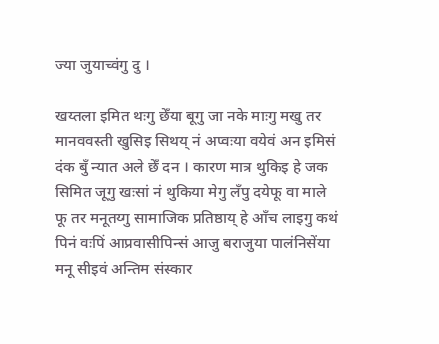ज्या जुयाच्वंगु दु ।

खय्तला इमित थःगु छेँया बूगु जा नके माःगु मखु तर मानववस्ती खुसिइ सिथय् नं अप्वःया वयेवं अन इमिसं दंक बुँ न्यात अले छेँ दन । कारण मात्र थुकिइ हे जक सिमित जूगु खःसां नं थुकिया मेगु लँपु दयेफू वा माले फू तर मनूतय्गु सामाजिक प्रतिष्ठाय् हे आँच लाइगु कथं पिनं वःपिं आप्रवासीपिन्सं आजु बराजुया पालंनिसेंया मनू सीइवं अन्तिम संस्कार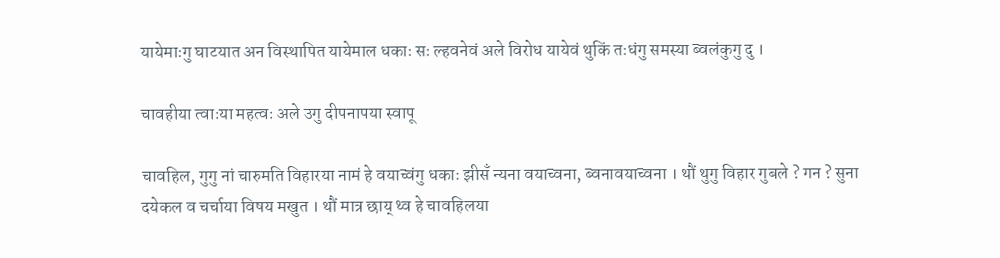यायेमाःगु घाटयात अन विस्थापित यायेमाल धकाः सः ल्हवनेवं अले विरोध यायेवं थुकिं तःधंगु समस्या ब्वलंकुगु दु ।

चावहीया त्वाःया महत्वः अले उगु दीपनापया स्वापू

चावहिल, गुगु नां चारुमति विहारया नामं हे वयाच्वंगु धकाः झीसँ न्यना वयाच्वना, ब्वनावयाच्वना । थौं थुगु विहार गुबले ? गन ? सुना दयेकल व चर्चाया विषय मखुत । थौं मात्र छाय् थ्व हे चावहिलया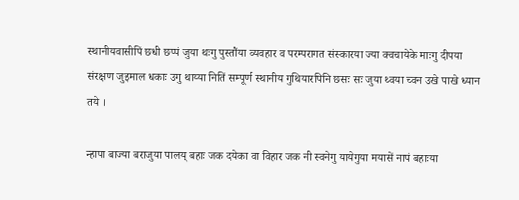स्थानीयवासीपिं छधी छप्पं जुया थःगु पुस्तौंया व्यवहार व परम्परागत संस्कारया ज्या क्वचायेके माःगु दीपया संरक्षण जुइमाल धकाः उगु थाय्या नितिं सम्पूर्ण स्थानीय गुथियारपिनि छसः सः जुया थ्वया च्वन उखे पाखे ध्यान तये ।

न्हापा बाज्या बराजुया पालय् बहाः जक दयेका वा विहार जक नी स्वनेगु यायेगुया मयासें नापं बहाःया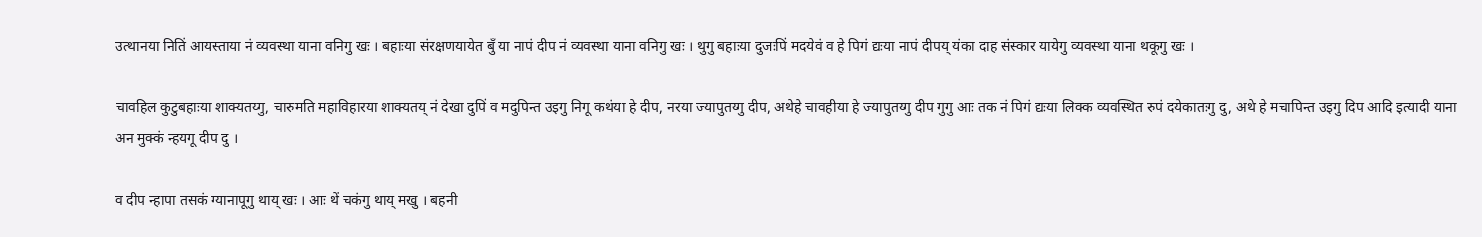उत्थानया नितिं आयस्ताया नं व्यवस्था याना वनिगु खः । बहाःया संरक्षणयायेत बुँ या नापं दीप नं व्यवस्था याना वनिगु खः । थुगु बहाःया दुजःपिं मदयेवं व हे पिगं द्यःया नापं दीपय् यंका दाह संस्कार यायेगु व्यवस्था याना थकूगु खः ।

चावहिल कुटुबहाःया शाक्यतय्गु, चारुमति महाविहारया शाक्यतय् नं देखा दुपिं व मदुपिन्त उइगु निगू कथंया हे दीप, नरया ज्यापुतय्गु दीप, अथेहे चावहीया हे ज्यापुतय्गु दीप गुगु आः तक नं पिगं द्यःया लिक्क व्यवस्थित रुपं दयेकातःगु दु, अथे हे मचापिन्त उइगु दिप आदि इत्यादी याना अन मुक्कं न्हयगू दीप दु ।

व दीप न्हापा तसकं ग्यानापूगु थाय् खः । आः थें चकंगु थाय् मखु । बहनी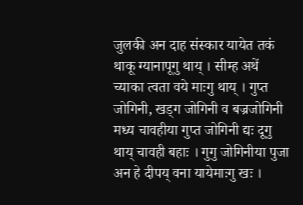जुलकी अन दाह संस्कार यायेत तकं थाकू ग्यानापूगु थाय् । सीम्ह अथें च्याका त्वता वये माःगु थाय् । गुप्त जोगिनी, खड्ग जोगिनी व बज्रजोगिनी मध्य चावहीया गुप्त जोगिनी द्यः दूगु थाय् चावही बहाः । गुगु जोगिनीया पुजा अन हे दीपय् वना यायेमाःगु खः ।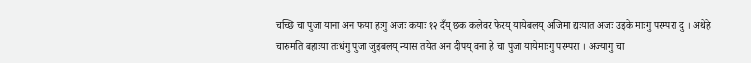चच्छि चा पुजा याना अन फया हःगु अजः कयाः १२ दँय् छक कलेवर फेरय् यायेबलय् अजिमा द्यःयात अजः उइके माःगु परम्परा दु । अथेहे चारुमति बहाःया तःधंगु पुजा जुइबलय् न्यास तयेत अन दीपय् वना हे चा पुजा यायेमाःगु परम्परा । अज्यागु चा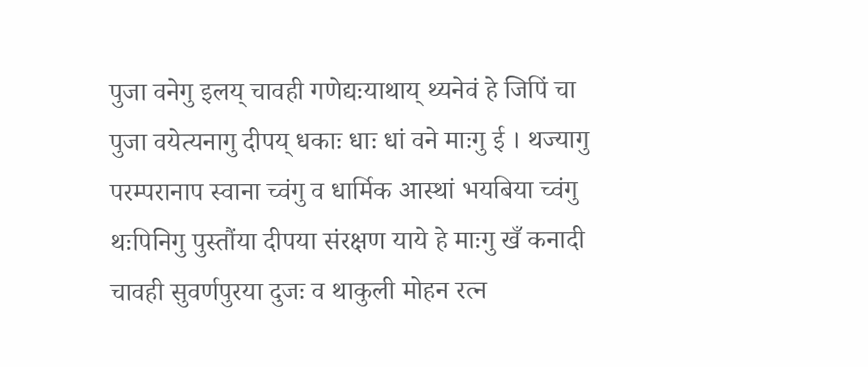पुजा वनेगु इलय् चावही गणेद्यःयाथाय् थ्यनेवं हे जिपिं चा पुजा वयेत्यनागु दीपय् धकाः धाः धां वने माःगु ई । थज्यागु परम्परानाप स्वाना च्वंगु व धार्मिक आस्थां भयबिया च्वंगु थःपिनिगु पुस्तौंया दीपया संरक्षण याये हे माःगु खँ कनादी चावही सुवर्णपुरया दुजः व थाकुली मोहन रत्न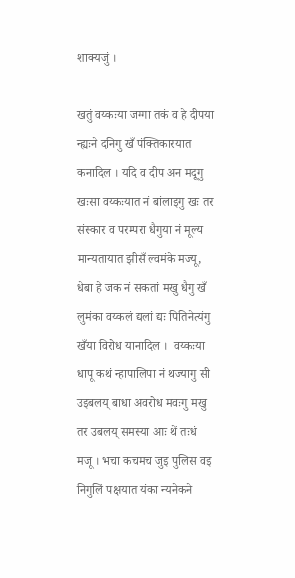शाक्यजुं ।

खतुं वय्कःया जग्गा तकं व हे दीपया न्ह्यःने दनिगु खँ पंक्तिकारयात कनादिल । यदि व दीप अन मदूगु खःसा वय्कःयात नं बांलाइगु खः तर संस्कार व परम्परा धैगुया नं मूल्य मान्यतायात झीसँ ल्वमंके मज्यू, धेबा हे जक नं सकतां मखु धैगु खँ लुमंका वय्कलं द्यलां द्यः पितिनेत्यंगु खँया विरोध यानादिल ।  वय्कःया धापू कथं न्हापालिपा नं थज्यागु सी उइबलय् बाधा अवरोध मवःगु मखु तर उबलय् समस्या आः थें तःधं मजू । भचा कचमच जुइ पुलिस वइ निगुलिं पक्षयात यंका न्यनेकने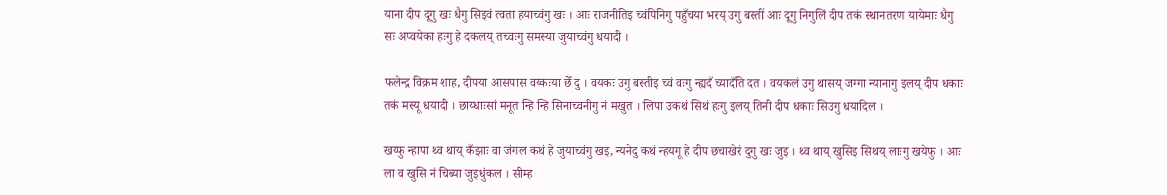याना दीप दूगु खः धैगु सिइवं त्वता हयाच्वंगु खः । आः राजनीतिइ च्वंपिनिगु पहुँचया भरय् उगु बस्तीं आः दूगु निगुलिं दीप तकं स्थानतरण यायेमाः धैगु सः अप्वयेका हःगु हे दकलय् तच्वःगु समस्या जुयाच्वंगु धयादी ।

फलेन्द्र विक्रम शाह, दीपया आसपास वय्कःया छेँ दु । वयकः उगु बस्तीइ च्वं वःगु न्ह्यदँ च्यादँति दत । वयकलं उगु थासय् जग्गा न्यानागु इलय् दीप धकाः तकं मस्यू धयादी । छाय्धाःसां मनूत न्हि न्हि सिनाच्वनीगु नं मखुत । लिपा उकथं सिथं हःगु इलय् तिनी दीप धकाः सिउगु धयादिल ।

खय्फु न्हापा थ्व थाय् कँझाः वा जंगल कथं हे जुयाच्वंगु खइ, न्यनेदु कथं न्हयगू हे दीप छचाखेरं दुगु खः जुइ । थ्व थाय् खुसिइ सिथय् लाःगु खयेफु । आः ला व खुसि नं चिब्या जुइधुंकल । सीम्ह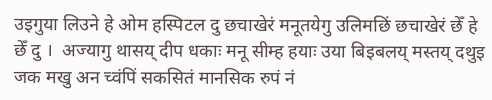उइगुया लिउने हे ओम हस्पिटल दु छचाखेरं मनूतयेगु उलिमछिं छचाखेरं छेँ हे छेँ दु ।  अज्यागु थासय् दीप धकाः मनू सीम्ह हयाः उया बिइबलय् मस्तय् दथुइ जक मखु अन च्वंपिं सकसितं मानसिक रुपं नं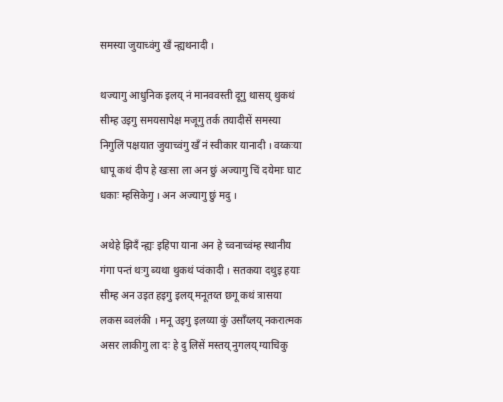समस्या जुयाच्वंगु खँ न्ह्यथनादी ।

थज्यागु आधुनिक इलय् नं मानववस्ती दूगु थासय् थुकथं सीम्ह उइगु समयसापेक्ष मजूगु तर्क तयादीसें समस्या निगुलिं पक्षयात जुयाच्वंगु खँ नं स्वीकार यानादी । वय्कःया धापू कथं दीप हे खःसा ला अन छुं अज्यागु चिं दयेमाः घाट धकाः म्हसिकेगु । अन अज्यागु छुं मदु ।

अथेहे झिदँ न्ह्यः इहिपा याना अन हे च्वनाच्वंम्ह स्थानीय गंगा पन्तं थःगु ब्यथा थुकथं प्वंकादी । सतकया दथुइ हयाः सीम्ह अन उइत हइगु इलय् मनूतय्त छगू कथं त्रासया लकस ब्वलंकी । मनू उइगु इलय्या कुं उसाँय्लय् नकरात्मक असर लाकीगु ला दः हे दु लिसें मस्तय् नुगलय् ग्याचिकु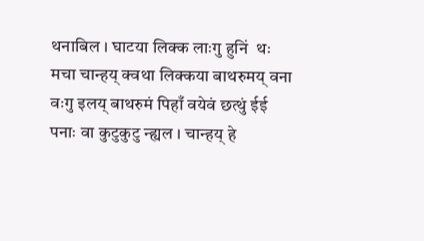थनाबिल । घाटया लिक्क लाःगु हुनिं  थः मचा चान्हय् क्वथा लिक्कया बाथरुमय् वना वःगु इलय् बाथरुमं पिहाँ वयेवं छत्थुं ईई पनाः वा कुटुकुटु न्ह्यल । चान्हय् हे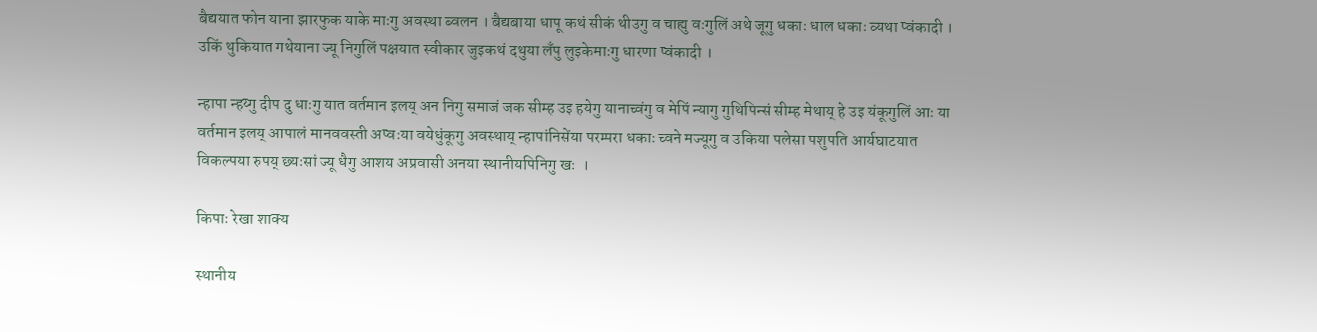बैद्ययात फोन याना झारफुक याके माःगु अवस्था ब्वलन । बैद्यबाया धापू कथं सीकं थीउगु व चाह्यु वःगुलिं अथे जूगु धकाः धाल धकाः व्यथा प्वंकादी । उकिं थुकियात गथेयाना ज्यू निगुलिं पक्षयात स्वीकार जुइकथं दथुया लँपु लुइकेमाःगु धारणा प्वंकादी ।

न्हापा न्हय्गु दीप दु धाःगु यात वर्तमान इलय् अन निगु समाजं जक सीम्ह उइ हयेगु यानाच्वंगु व मेपिं न्यागु गुथिपिन्सं सीम्ह मेथाय् हे उइ यंकूगुलिं आः या वर्तमान इलय् आपालं मानववस्ती अप्वःया वयेधुंकूगु अवस्थाय् न्हापांनिसेंया परम्परा धकाः च्वने मज्यूगु व उकिया पलेसा पशुपति आर्यघाटयात विकल्पया रुपय् छ्यःसां ज्यू धैगु आशय अप्रवासी अनया स्थानीयपिनिगु खः  ।

किपाः रेखा शाक्य

स्थानीय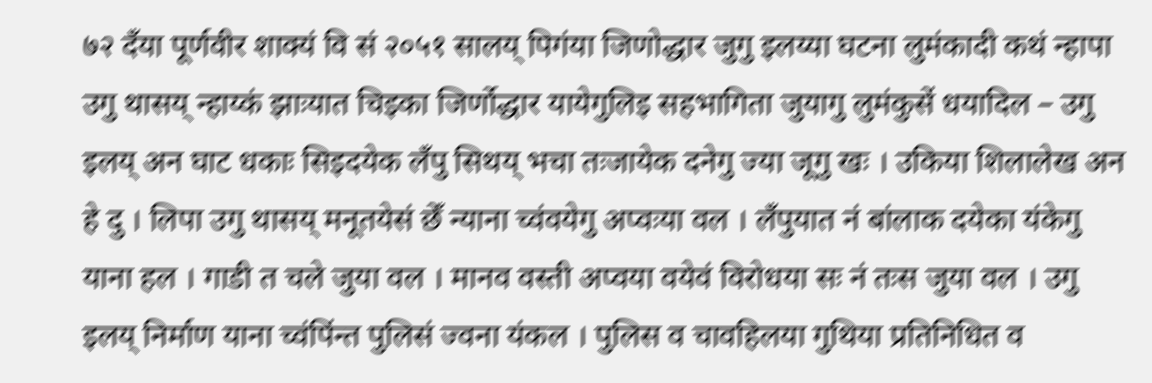७२ दँया पूर्णवीर शाक्यं वि सं २०५१ सालय् पिगंया जिणोद्धार जुगु इलय्या घटना लुमंकादी कथं न्हापा उगु थासय् न्हाय्कं झाःयात चिइका जिर्णोद्धार यायेगुलिइ सहभागिता जुयागु लुमंकुसें धयादिल – उगु इलय् अन घाट धकाः सिइदयेक लँपु सिथय् भचा तःजायेक दनेगु ज्या जूगु खः । उकिया शिलालेख अन हे दु । लिपा उगु थासय् मनूतयेसं छेँ न्याना च्वंवयेगु अप्वःया वल । लँपुयात नं बांलाक दयेका यंकेगु याना हल । गाडी त चले जुया वल । मानव वस्ती अप्वया वयेवं विरोधया सः नं तःस जुया वल । उगु इलय् निर्माण याना च्वंपिंन्त पुलिसं ज्वना यंकल । पुलिस व चावहिलया गुथिया प्रतिनिधित व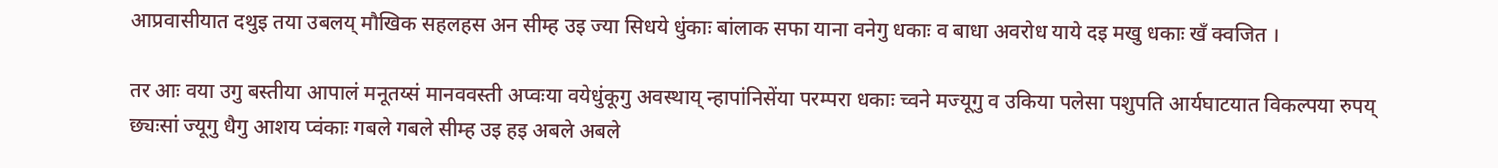आप्रवासीयात दथुइ तया उबलय् मौखिक सहलहस अन सीम्ह उइ ज्या सिधये धुंकाः बांलाक सफा याना वनेगु धकाः व बाधा अवरोध याये दइ मखु धकाः खँ क्वजित ।

तर आः वया उगु बस्तीया आपालं मनूतय्सं मानववस्ती अप्वःया वयेधुंकूगु अवस्थाय् न्हापांनिसेंया परम्परा धकाः च्वने मज्यूगु व उकिया पलेसा पशुपति आर्यघाटयात विकल्पया रुपय् छ्यःसां ज्यूगु धैगु आशय प्वंकाः गबले गबले सीम्ह उइ हइ अबले अबले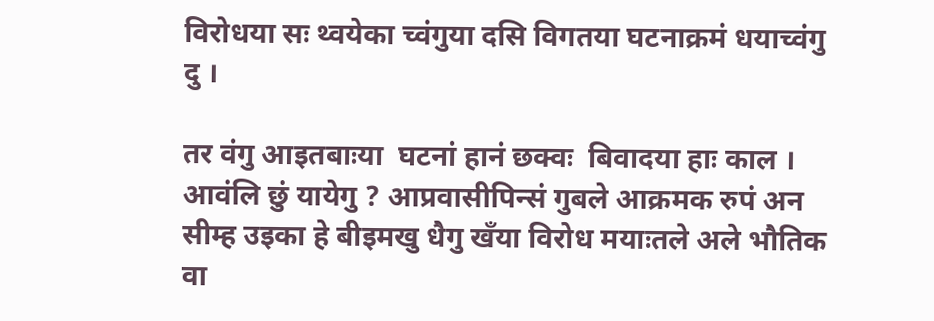विरोधया सः थ्वयेका च्वंगुया दसि विगतया घटनाक्रमं धयाच्वंगु दु ।

तर वंगु आइतबाःया  घटनां हानं छक्वः  बिवादया हाः काल । आवंलि छुं यायेगु ? आप्रवासीपिन्सं गुबले आक्रमक रुपं अन सीम्ह उइका हे बीइमखु धैगु खँया विरोध मयाःतले अले भौतिक वा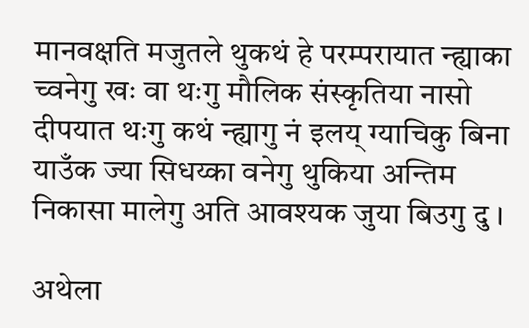मानवक्षति मजुतले थुकथं हे परम्परायात न्ह्याका च्वनेगु खः वा थःगु मौलिक संस्कृतिया नासो दीपयात थःगु कथं न्ह्यागु नं इलय् ग्याचिकु बिना याउँक ज्या सिधय्का वनेगु थुकिया अन्तिम निकासा मालेगु अति आवश्यक जुया बिउगु दु ।

अथेला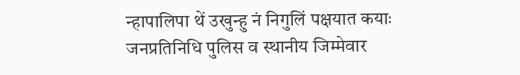न्हापालिपा थें उखुन्हु नं निगुलिं पक्षयात कयाः जनप्रतिनिधि पुलिस व स्थानीय जिम्मेवार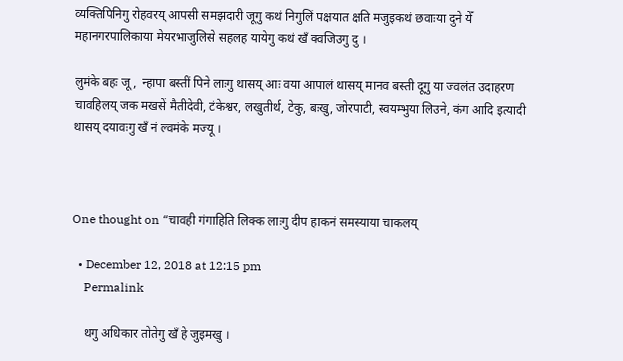व्यक्तिपिनिगु रोहवरय् आपसी समझदारी जूगु कथं निगुलिं पक्षयात क्षति मजुइकथं छवाःया दुने येँ महानगरपालिकाया मेयरभाजुलिसे सहलह यायेगु कथं खँ क्वजिउगु दु ।

लुमंके बहः जू,  न्हापा बस्तीं पिने लाःगु थासय् आः वया आपालं थासय् मानव बस्ती दूगु या ज्वलंत उदाहरण चावहिलय् जक मखसें मैतीदेवी, टंकेश्वर, लखुतीर्थ, टेकु, बःखु, जोरपाटी, स्वयम्भुया लिउने, कंग आदि इत्यादी थासय् दयावःगु खँ नं ल्वमंके मज्यू ।



One thought on “चावही गंगाहिति लिक्क लाःगु दीप हाकनं समस्याया चाकलय्

  • December 12, 2018 at 12:15 pm
    Permalink

    थगु अधिकार तोतेगु खँ हे जुइमखु ।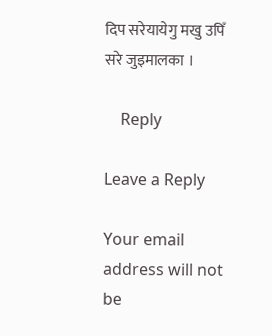दिप सरेयायेगु मखु उपिँ सरे जुइमालका ।

    Reply

Leave a Reply

Your email address will not be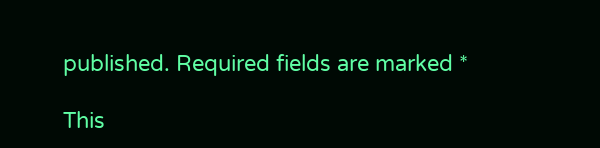published. Required fields are marked *

This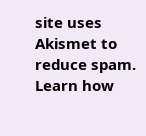site uses Akismet to reduce spam. Learn how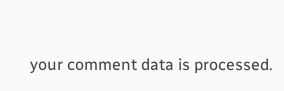your comment data is processed.